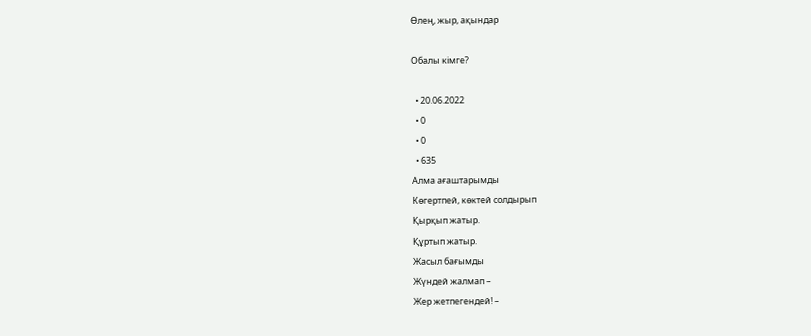Өлең, жыр, ақындар

Обалы кімге?

  • 20.06.2022
  • 0
  • 0
  • 635
Алма ағаштарымды
Көгертпей, көктей солдырып
Қырқып жатыр.
Құртып жатыр.
Жасыл бағымды
Жүндей жалмап –
Жер жетпегендей! –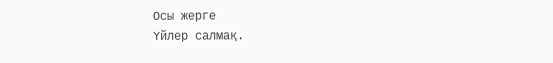Осы жерге
Үйлер салмақ.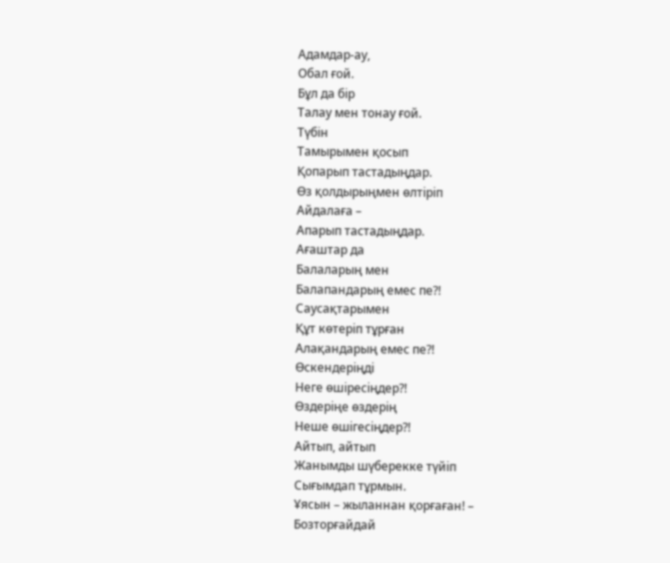Адамдар-ау,
Обал ғой.
Бұл да бiр
Талау мен тонау ғой.
Түбiн
Тамырымен қосып
Қопарып тастадыңдар.
Өз қолдырыңмен өлтiрiп
Айдалаға –
Апарып тастадыңдар.
Ағаштар да
Балаларың мен
Балапандарың емес пе?!
Саусақтарымен
Құт көтерiп тұрған
Алақандарың емес пе?!
Өскендерiңдi
Неге өшiресiңдер?!
Өздерiңе өздерiң
Неше өшiгесiңдер?!
Айтып, айтып
Жанымды шүберекке түйiп
Сығымдап тұрмын.
Ұясын – жыланнан қорғаған! –
Бозторғайдай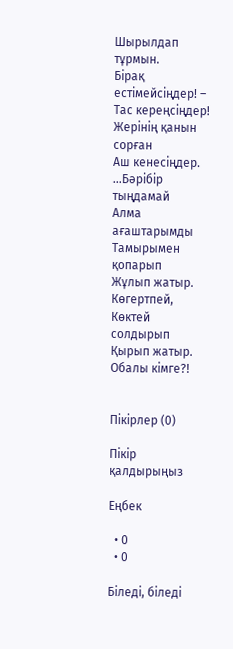Шырылдап тұрмын.
Бiрақ естiмейсiңдер! –
Тас кереңсiңдер!
Жерiнiң қанын сорған
Аш кенесiңдер.
...Бәрiбiр тыңдамай
Алма ағаштарымды
Тамырымен қопарып
Жұлып жатыр.
Көгертпей,
Көктей солдырып
Қырып жатыр.
Обалы кiмге?!


Пікірлер (0)

Пікір қалдырыңыз

Еңбек

  • 0
  • 0

Бiледi, бiледi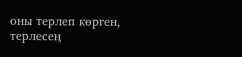оны терлеп көрген,
терлесең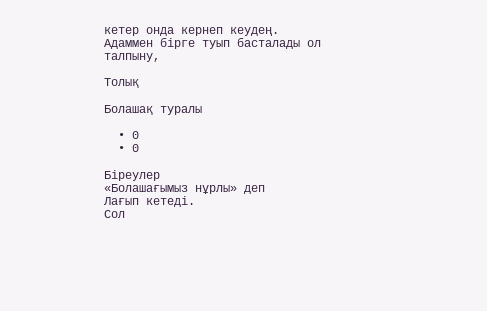кетер онда кернеп кеудең.
Адаммен бiрге туып басталады ол
талпыну,

Толық

Болашақ туралы

  • 0
  • 0

Бiреулер
«Болашағымыз нұрлы» деп
Лағып кетедi.
Сол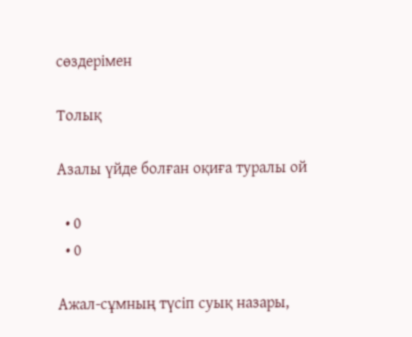сөздерiмен

Толық

Азалы үйде болған оқиға туралы ой

  • 0
  • 0

Ажал-сұмның түсiп суық назары,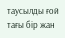таусылды ғой тағы бiр жан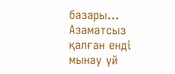базары...
Азаматсыз қалған ендi мынау үй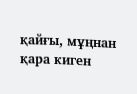қайғы, мұңнан қара киген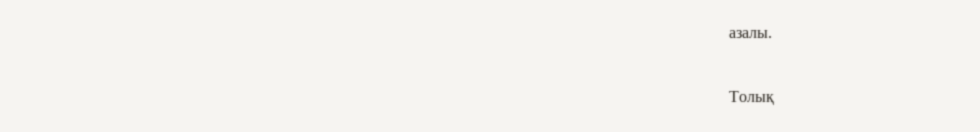азалы.

Толық